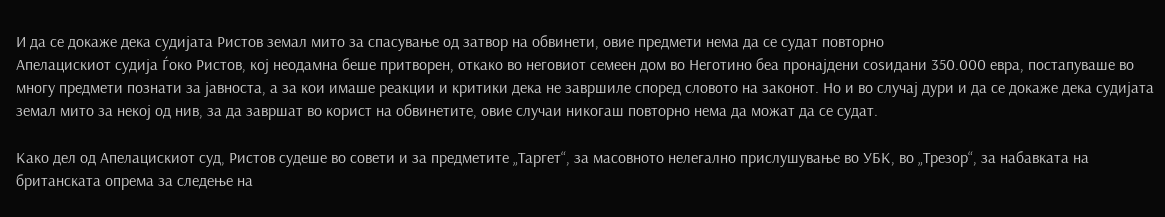И да се докаже дека судијата Ристов земал мито за спасување од затвор на обвинети, овие предмети нема да се судат повторно
Апелацискиот судија Ѓоко Ристов, кој неодамна беше притворен, откако во неговиот семеен дом во Неготино беа пронајдени соѕидани 350.000 евра, постапуваше во многу предмети познати за јавноста, а за кои имаше реакции и критики дека не завршиле според словото на законот. Но и во случај дури и да се докаже дека судијата земал мито за некој од нив, за да завршат во корист на обвинетите, овие случаи никогаш повторно нема да можат да се судат.

Како дел од Апелацискиот суд, Ристов судеше во совети и за предметите „Таргет“, за масовното нелегално прислушување во УБК, во „Трезор“, за набавката на британската опрема за следење на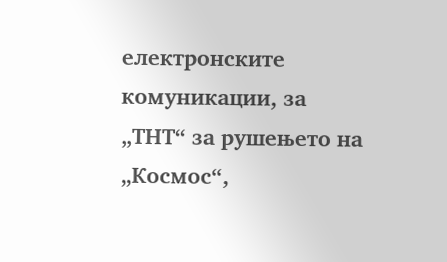електронските комуникации, за „ТНТ“ за рушењето на „Космос“,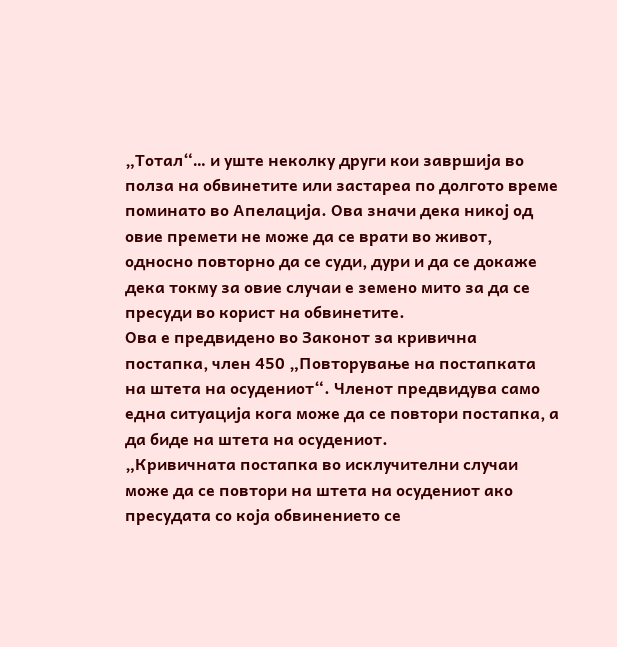„Тотал“… и уште неколку други кои завршија во полза на обвинетите или застареа по долгото време поминато во Апелација. Ова значи дека никој од овие премети не може да се врати во живот, односно повторно да се суди, дури и да се докаже дека токму за овие случаи е земено мито за да се пресуди во корист на обвинетите.
Ова е предвидено во Законот за кривична постапка, член 450 „Повторување на постапката на штета на осудениот“. Членот предвидува само една ситуација кога може да се повтори постапка, а да биде на штета на осудениот.
„Кривичната постапка во исклучителни случаи може да се повтори на штета на осудениот ако пресудата со која обвинението се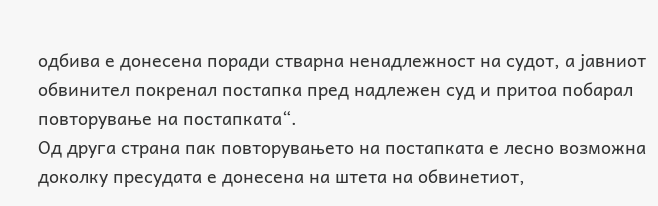одбива е донесена поради стварна ненадлежност на судот, а јавниот обвинител покренал постапка пред надлежен суд и притоа побарал повторување на постапката“.
Од друга страна пак повторувањето на постапката е лесно возможна доколку пресудата е донесена на штета на обвинетиот,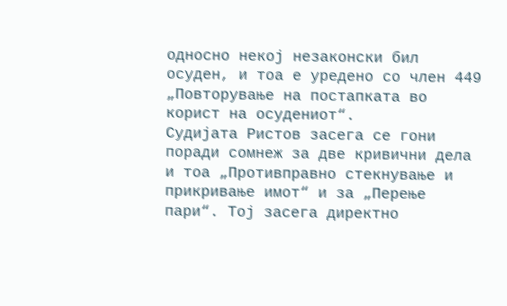односно некој незаконски бил осуден, и тоа е уредено со член 449 „Повторување на постапката во корист на осудениот“.
Судијата Ристов засега се гони поради сомнеж за две кривични дела и тоа „Противправно стекнување и прикривање имот“ и за „Перење пари“. Тој засега директно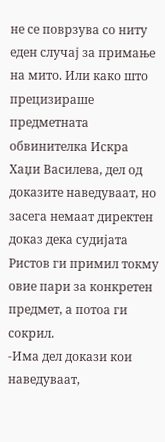не се поврзува со ниту еден случај за примање на мито. Или како што прецизираше предметната обвинителка Искра Хаџи Василева, дел од доказите наведуваат, но засега немаат директен доказ дека судијата Ристов ги примил токму овие пари за конкретен предмет, а потоа ги сокрил.
-Има дел докази кои наведуваат,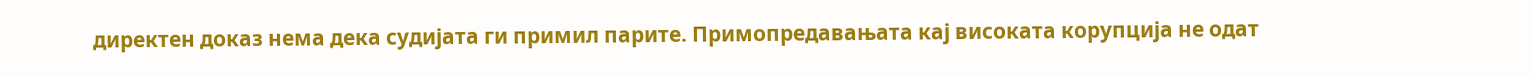директен доказ нема дека судијата ги примил парите. Примопредавањата кај високата корупција не одат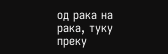од рака на рака, туку преку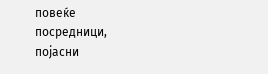повеќе посредници, појасни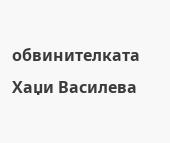обвинителката Хаџи Василева